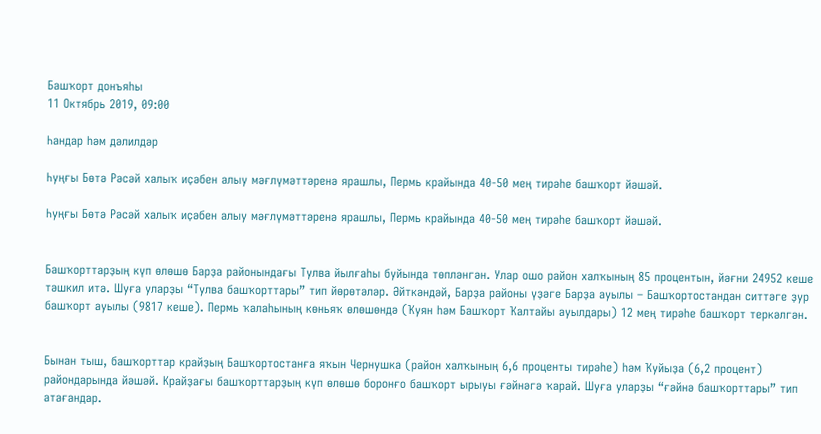Башҡорт донъяһы
11 Октябрь 2019, 09:00

Һандар һәм дәлилдәр

Һуңғы Бөтә Рәсәй халыҡ иҫәбен алыу мәғлүмәттәренә ярашлы, Пермь крайында 40-50 мең тирәһе башҡорт йәшәй.

Һуңғы Бөтә Рәсәй халыҡ иҫәбен алыу мәғлүмәттәренә ярашлы, Пермь крайында 40-50 мең тирәһе башҡорт йәшәй.


Башҡорттарҙың күп өлөшө Барҙа районындағы Тулва йылғаһы буйында төпләнгән. Улар ошо район халҡының 85 процентын, йәғни 24952 кеше тәшкил итә. Шуға уларҙы “Тулва башҡорттары” тип йөрөтәләр. Әйткәндәй, Барҙа районы үҙәге Барҙа ауылы – Башҡортостандан ситтәге ҙур башҡорт ауылы (9817 кеше). Пермь ҡалаһының көньяҡ өлөшөндә (Ҡуян һәм Башҡорт Ҡалтайы ауылдары) 12 мең тирәһе башҡорт теркәлгән.


Бынан тыш, башҡорттар крайҙың Башҡортостанға яҡын Чернушка (район халҡының 6,6 проценты тирәһе) һәм Ҡуйыҙа (6,2 процент) райондарында йәшәй. Крайҙағы башҡорттарҙың күп өлөшө боронғо башҡорт ырыуы ғәйнәгә ҡарай. Шуға уларҙы “ғәйнә башҡорттары” тип атағандар.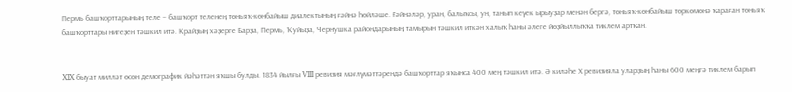Пермь башҡорттарының теле – башҡорт теленең төньяҡ-көнбайыш диалектының ғәйнә һөйләше. Ғәйнәләр, уран, балыҡсы, ун, танып кеүек ырыуҙар менән бергә, төньяҡ-көнбайыш төркөмөнә ҡараған төньяҡ башҡорттары нигеҙен тәшкил итә. Крайҙың хәҙерге Барҙа, Пермь, Ҡуйыҙа, Чернушка райондарының тамырын тәшкил иткән халыҡ һаны әлеге йөҙйыллыҡҡа тиклем артҡан.


XIX быуат милләт өсөн демографик йәһәттән яҡшы булды. 1834 йылғы VIII ревизия мәғлүмәттәрендә башҡорттар яҡынса 400 мең тәшкил итә. Ә киләһе Х ревизияла уларҙың һаны 600 меңгә тиклем барып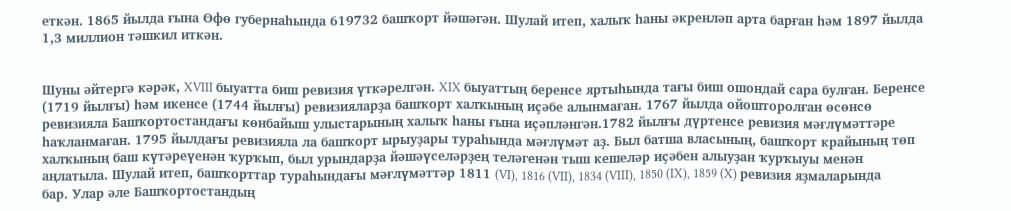еткән. 1865 йылда ғына Өфө губернаһында 619732 башҡорт йәшәгән. Шулай итеп, халыҡ һаны әкренләп арта барған һәм 1897 йылда 1,3 миллион тәшкил иткән.


Шуны әйтергә кәрәк, XVIII быуатта биш ревизия үткәрелгән. XIX быуаттың беренсе яртыһында тағы биш ошондай сара булған. Беренсе (1719 йылғы) һәм икенсе (1744 йылғы) ревизияларҙа башҡорт халҡының иҫәбе алынмаған. 1767 йылда ойошторолған өсөнсө ревизияла Башҡортостандағы көнбайыш улыстарының халыҡ һаны ғына иҫәпләнгән.1782 йылғы дүртенсе ревизия мәғлүмәттәре һаҡланмаған. 1795 йылдағы ревизияла ла башҡорт ырыуҙары тураһында мәғлүмәт аҙ. Был батша власының, башҡорт крайының төп халҡының баш күтәреүенән ҡурҡып, был урындарҙа йәшәүселәрҙең теләгенән тыш кешеләр иҫәбен алыуҙан ҡурҡыуы менән аңлатыла. Шулай итеп, башҡорттар тураһындағы мәғлүмәттәр 1811 (VI), 1816 (VII), 1834 (VIII), 1850 (IX), 1859 (X) ревизия яҙмаларында бар. Улар әле Башҡортостандың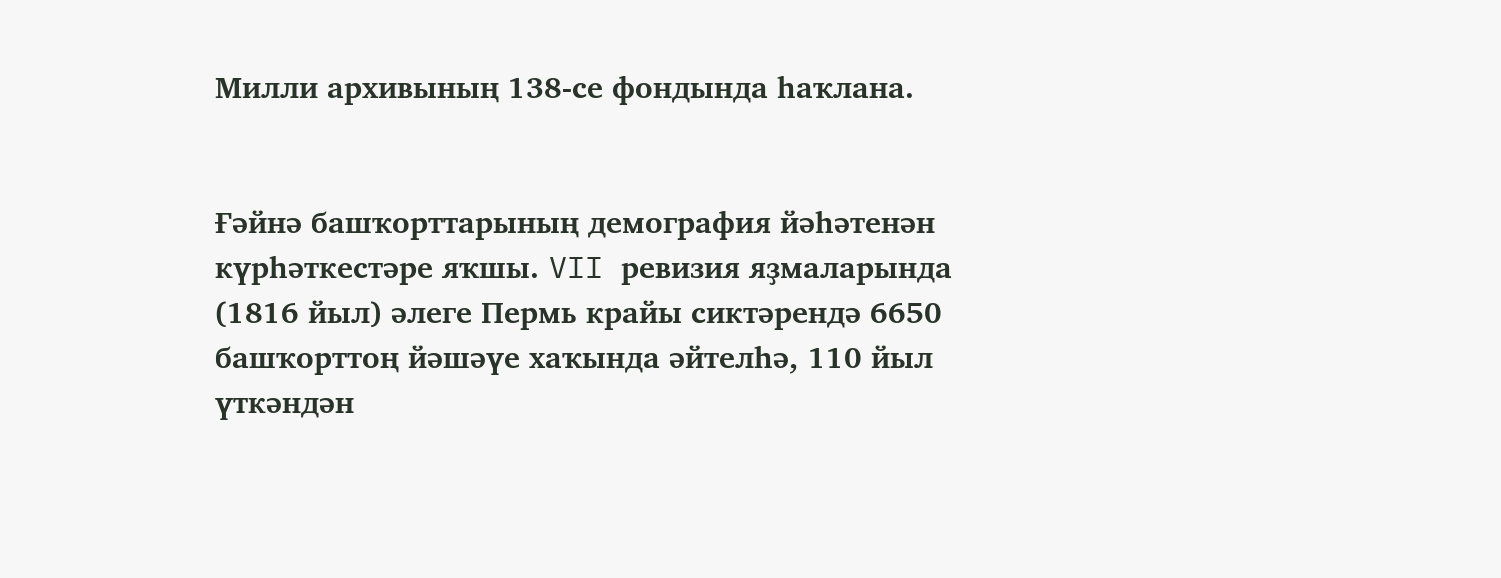Милли архивының 138-се фондында һаҡлана.


Ғәйнә башҡорттарының демография йәһәтенән күрһәткестәре яҡшы. VII ревизия яҙмаларында (1816 йыл) әлеге Пермь крайы сиктәрендә 6650 башҡорттоң йәшәүе хаҡында әйтелһә, 110 йыл үткәндән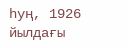һуң, 1926 йылдағы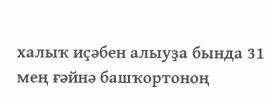халыҡ иҫәбен алыуҙа бында 31 мең ғәйнә башҡортоноң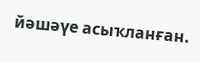йәшәүе асыҡланған.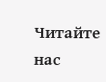Читайте нас